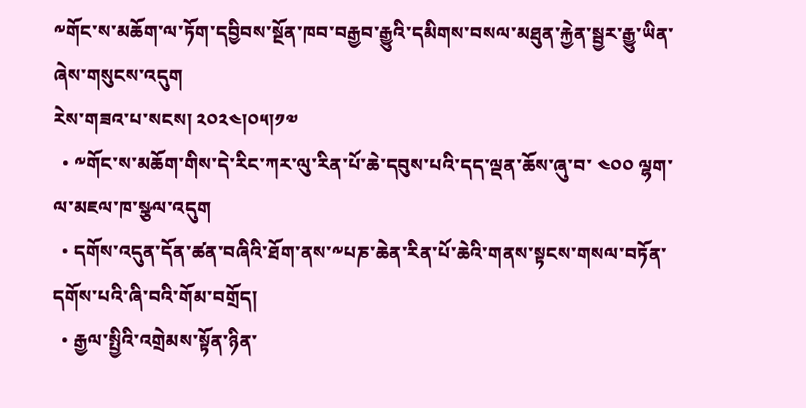༸གོང་ས་མཆོག་ལ་ཏོག་དབྱིབས་སྔོན་ཁབ་བརྒྱབ་རྒྱུའི་དམིགས་བསལ་མཐུན་རྐྱེན་སྦྱར་རྒྱུ་ཡིན་ཞེས་གསུངས་འདུག
རེས་གཟའ་པ་སངས། ༢༠༢༤།༠༥།༡༧
  • ༸གོང་ས་མཆོག་གིས་དེ་རིང་ཀར་ལུ་རིན་པོ་ཆེ་དབུས་པའི་དད་ལྡན་ཆོས་ཞུ་བ་ ༤༠༠ ལྷག་ལ་མཇལ་ཁ་སྩལ་འདུག
  • དགོས་འདུན་དོན་ཚན་བཞིའི་ཐོག་ནས་༸པཎ་ཆེན་རིན་པོ་ཆེའི་གནས་སྟངས་གསལ་བཏོན་དགོས་པའི་ཞི་བའི་གོམ་བགྲོད།
  • རྒྱལ་སྤྱིའི་འགྲེམས་སྟོན་ཉིན་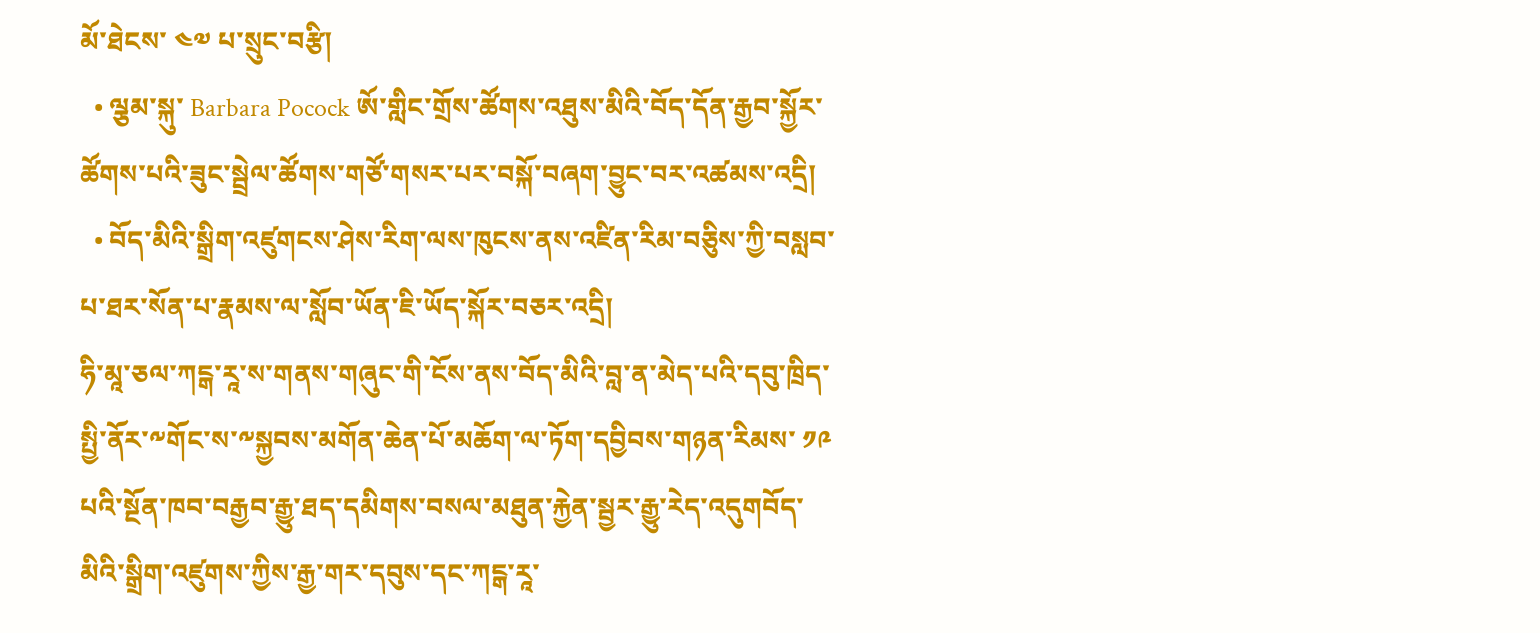མོ་ཐེངས་ ༤༧ པ་སྲུང་བརྩི།
  • ལྕམ་སྐུ་ Barbara Pocock ཨོ་གླིང་གྲོས་ཚོགས་འཐུས་མིའི་བོད་དོན་རྒྱབ་སྐྱོར་ཚོགས་པའི་ཟུང་སྦྲེལ་ཚོགས་གཙོ་གསར་པར་བསྐོ་བཞག་བྱུང་བར་འཚམས་འདྲི།
  • བོད་མིའི་སྒྲིག་འཛུགངས་ཤེས་རིག་ལས་ཁུངས་ནས་འཛིན་རིམ་བཅིུས་ཀྱི་བསླབ་པ་ཐར་སོན་པ་རྣམས་ལ་སློབ་ཡོན་ཇི་ཡོད་སྐོར་བཅར་འདྲི།
ཧི་མཱ་ཅལ་ཀངྒ་རཱ་ས་གནས་གཞུང་གི་ངོས་ནས་བོད་མིའི་བླ་ན་མེད་པའི་དབུ་ཁྲིད་སྤྱི་ནོར་༸གོང་ས་༸སྐྱབས་མགོན་ཆེན་པོ་མཆོག་ལ་ཏོག་དབྱིབས་གཉན་རིམས་ ༡༩ པའི་སྔོན་ཁབ་བརྒྱབ་རྒྱུ་ཐད་དམིགས་བསལ་མཐུན་རྐྱེན་སྦྱར་རྒྱུ་རེད་འདུགབོད་མིའི་སྒྲིག་འཛུགས་ཀྱིས་རྒྱ་གར་དབུས་དང་ཀངྒ་རཱ་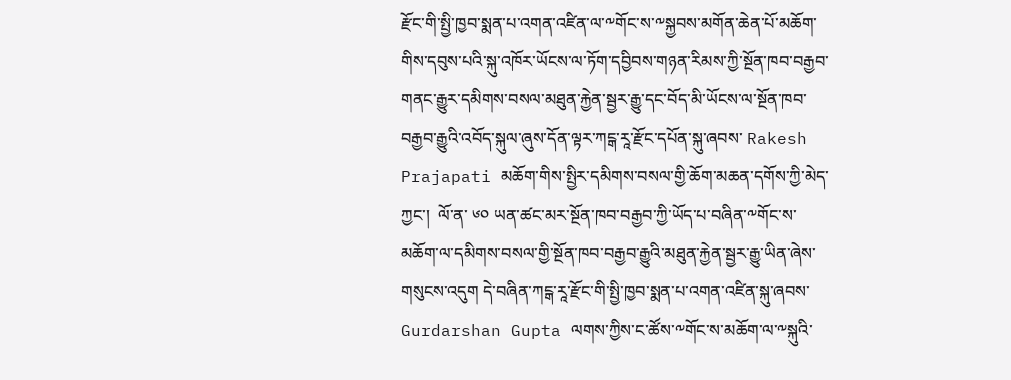རྫོང་གི་སྤྱི་ཁྱབ་སྨན་པ་འགན་འཛིན་ལ་༸གོང་ས་༸སྐྱབས་མགོན་ཆེན་པོ་མཆོག་གིས་དབུས་པའི་སྐུ་འཁོར་ཡོངས་ལ་ཏོག་དབྱིབས་གཉན་རིམས་ཀྱི་སྔོན་ཁབ་བརྒྱབ་གནང་རྒྱུར་དམིགས་བསལ་མཐུན་རྐྱེན་སྦྱར་རྒྱུ་དང་བོད་མི་ཡོངས་ལ་སྔོན་ཁབ་བརྒྱབ་རྒྱུའི་འབོད་སྐུལ་ཞུས་དོན་ལྟར་ཀངྒ་རཱ་རྫོང་དཔོན་སྐུ་ཞབས་ Rakesh Prajapati མཆོག་གིས་སྤྱིར་དམིགས་བསལ་གྱི་ཆོག་མཆན་དགོས་ཀྱི་མེད་ཀྱང་།  ལོ་ན་ ༦༠ ཡན་ཚང་མར་སྔོན་ཁབ་བརྒྱབ་ཀྱི་ཡོད་པ་བཞིན་༸གོང་ས་མཆོག་ལ་དམིགས་བསལ་གྱི་སྔོན་ཁབ་བརྒྱབ་རྒྱུའི་མཐུན་རྐྱེན་སྦྱར་རྒྱུ་ཡིན་ཞེས་གསུངས་འདུག དེ་བཞིན་ཀངྒ་རཱ་རྫོང་གི་སྤྱི་ཁྱབ་སྨན་པ་འགན་འཛིན་སྐུ་ཞབས་ Gurdarshan Gupta ལགས་ཀྱིས་ང་ཚོས་༸གོང་ས་མཆོག་ལ་༸སྐུའི་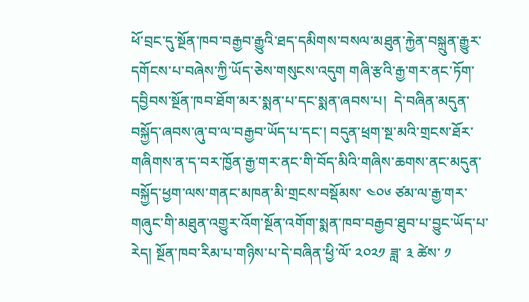ཕོ་བྲང་དུ་སྔོན་ཁབ་བརྒྱབ་རྒྱུའི་ཐད་དམིགས་བསལ་མཐུན་རྐྱེན་བསྐྲུན་རྒྱུར་དགོངས་པ་བཞེས་ཀྱི་ཡོད་ཅེས་གསུངས་འདུག གཞི་རྩའི་རྒྱ་གར་ནང་ཏོག་དབྱིབས་སྔོན་ཁབ་ཐོག་མར་སྨན་པ་དང་སྨན་ཞབས་པ།  དེ་བཞིན་མདུན་བསྐྱོད་ཞབས་ཞུ་བ་ལ་བརྒྱབ་ཡོད་པ་དང་། བདུན་ཕྲག་སྔ་མའི་གྲངས་ཐོར་གཞིགས་ན་ད་བར་ཁྱོན་རྒྱ་གར་ནང་གི་བོད་མིའི་གཞིས་ཆགས་ནང་མདུན་བསྐྱོད་ཕྱག་ལས་གནང་མཁན་མི་གྲངས་བསྡོམས་ ༤༠༦ ཙམ་ལ་རྒྱ་གར་གཞུང་གི་མཐུན་འགྱུར་འོག་སྔོན་འགོག་སྨན་ཁབ་བརྒྱབ་ཐུབ་པ་བྱུང་ཡོད་པ་རེད། སྔོན་ཁབ་རིམ་པ་གཉིས་པ་དེ་བཞིན་ཕྱི་ལོ་ ༢༠༢༡ ཟླ་ ༣ ཚེས་ ༡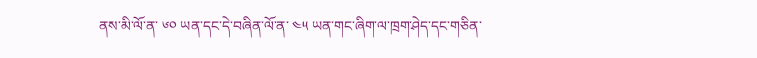ནས་མི་ལོ་ན་ ༦༠ ཡན་དང་དེ་བཞིན་ལོ་ན་ ༤༥ ཡན་གང་ཞིག་ལ་ཁྲག་ཤེད་དང་གཅིན་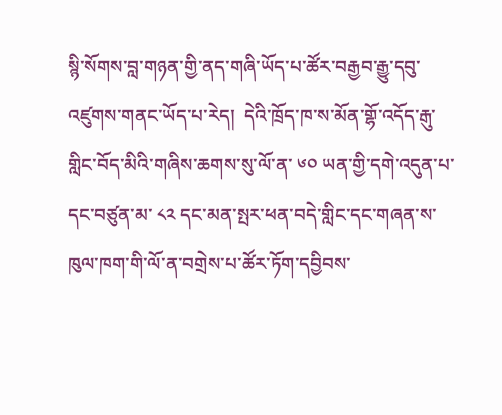སྙི་སོགས་བླ་གཉན་གྱི་ནད་གཞི་ཡོད་པ་ཚོར་བརྒྱབ་རྒྱུ་དབུ་འཛུགས་གནང་ཡོད་པ་རེད།  དེའི་ཁྲོད་ཁ་ས་མོན་གྷོ་འདོད་རྒུ་གླིང་བོད་མིའི་གཞིས་ཆགས་སུ་ལོ་ན་ ༦༠ ཡན་གྱི་དགེ་འདུན་པ་དང་བཙུན་མ་ ༨༢ དང་མན་སྤར་ཕན་བདེ་གླིང་དང་གཞན་ས་ཁུལ་ཁག་གི་ལོ་ན་བགྲེས་པ་ཚོར་ཏོག་དབྱིབས་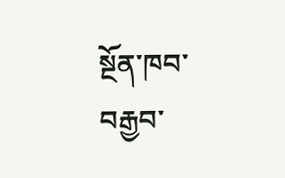སྔོན་ཁབ་བརྒྱབ་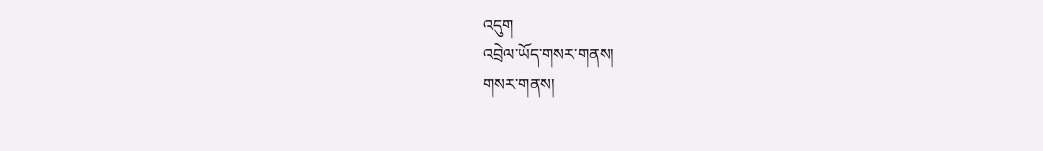འདུག
འབྲེལ་ཡོད་གསར་གནས།
གསར་གནས།